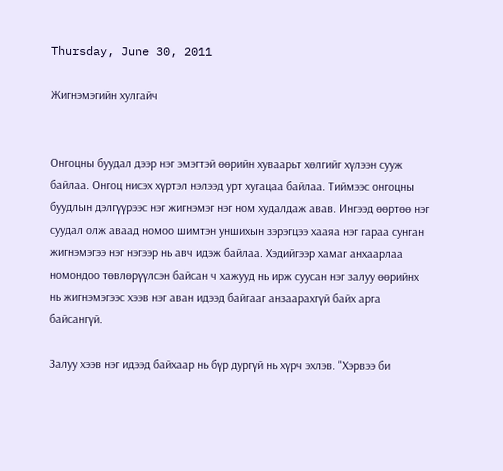Thursday, June 30, 2011

Жигнэмэгийн хулгайч


Онгоцны буудал дээр нэг эмэгтэй өөрийн хуваарьт хөлгийг хүлээн сууж байлаа. Онгоц нисэх хүртэл нэлээд урт хугацаа байлаа. Тиймээс онгоцны буудлын дэлгүүрээс нэг жигнэмэг нэг ном худалдаж авав. Ингээд өөртөө нэг суудал олж аваад номоо шимтэн уншихын зэрэгцээ хааяа нэг гараа сунган жигнэмэгээ нэг нэгээр нь авч идэж байлаа. Хэдийгээр хамаг анхаарлаа номондоо төвлөрүүлсэн байсан ч хажууд нь ирж суусан нэг залуу өөрийнх нь жигнэмэгээс хээв нэг аван идээд байгааг анзаарахгүй байх арга байсангүй.

Залуу хээв нэг идээд байхаар нь бүр дургүй нь хүрч эхлэв. "Хэрвээ би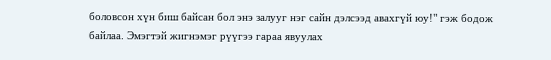боловсон хүн биш байсан бол энэ залууг нэг сайн дэлсээд авахгүй юу!" гэж бодож байлаа. Эмэгтэй жигнэмэг рүүгээ гараа явуулах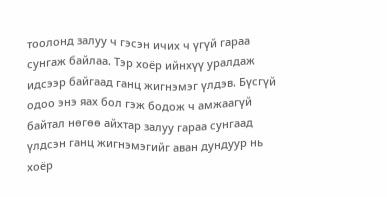тоолонд залуу ч гэсэн ичих ч үгүй гараа сунгаж байлаа. Тэр хоёр ийнхүү уралдаж идсээр байгаад ганц жигнэмэг үлдэв. Бүсгүй одоо энэ яах бол гэж бодож ч амжаагүй байтал нөгөө айхтар залуу гараа сунгаад үлдсэн ганц жигнэмэгийг аван дундуур нь хоёр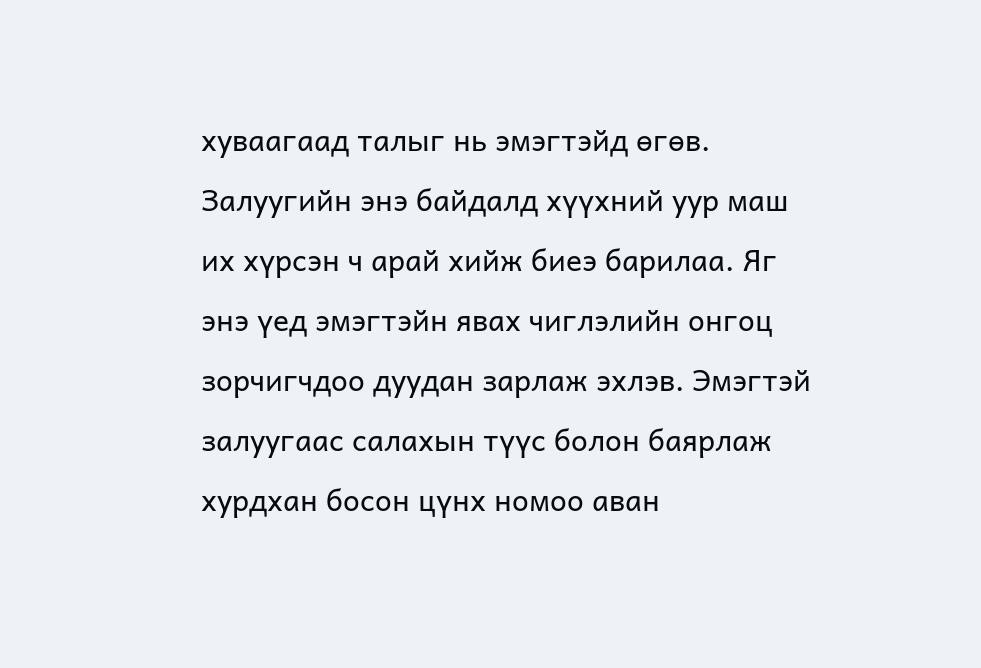хуваагаад талыг нь эмэгтэйд өгөв. Залуугийн энэ байдалд хүүхний уур маш их хүрсэн ч арай хийж биеэ барилаа. Яг энэ үед эмэгтэйн явах чиглэлийн онгоц зорчигчдоо дуудан зарлаж эхлэв. Эмэгтэй залуугаас салахын түүс болон баярлаж хурдхан босон цүнх номоо аван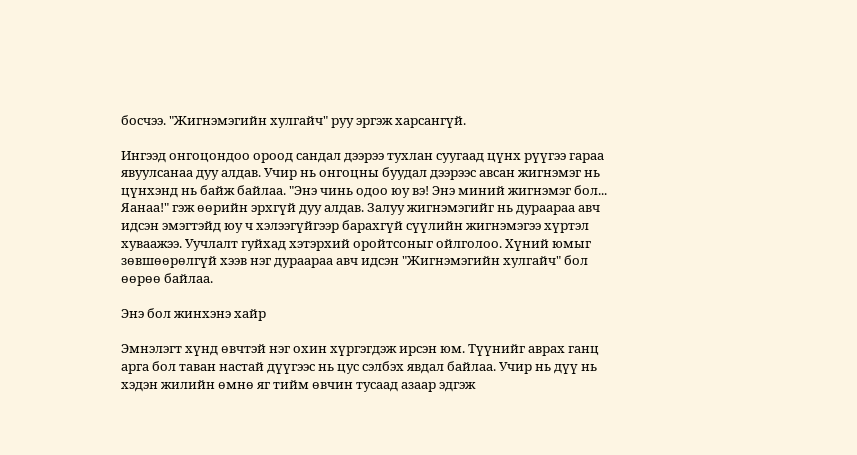босчээ. "Жигнэмэгийн хулгайч" руу эргэж харсангүй.

Ингээд онгоцондоо ороод сандал дээрээ тухлан суугаад цүнх рүүгээ гараа явуулсанаа дуу алдав. Учир нь онгоцны буудал дээрээс авсан жигнэмэг нь цүнхэнд нь байж байлаа. "Энэ чинь одоо юу вэ! Энэ миний жигнэмэг бол... Яанаа!" гэж өөрийн эрхгүй дуу алдав. Залуу жигнэмэгийг нь дураараа авч идсэн эмэгтэйд юу ч хэлээгүйгээр барахгүй сүүлийн жигнэмэгээ хүртэл хуваажээ. Уучлалт гуйхад хэтэрхий оройтсоныг ойлголоо. Хүний юмыг зөвшөөрөлгүй хээв нэг дураараа авч идсэн "Жигнэмэгийн хулгайч" бол өөрөө байлаа.

Энэ бол жинхэнэ хайр

Эмнэлэгт хүнд өвчтэй нэг охин хүргэгдэж ирсэн юм. Түүнийг аврах ганц арга бол таван настай дүүгээс нь цус сэлбэх явдал байлаа. Учир нь дүү нь хэдэн жилийн өмнө яг тийм өвчин тусаад азаар эдгэж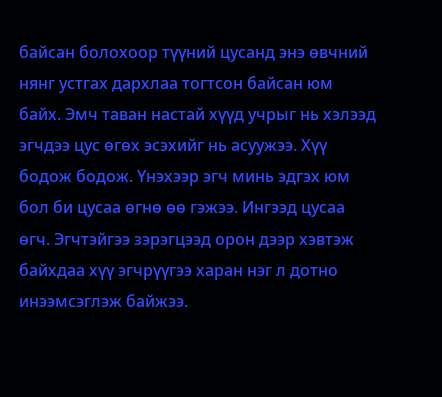байсан болохоор түүний цусанд энэ өвчний нянг устгах дархлаа тогтсон байсан юм байх. Эмч таван настай хүүд учрыг нь хэлээд эгчдээ цус өгөх эсэхийг нь асуужээ. Хүү бодож бодож. Үнэхээр эгч минь эдгэх юм бол би цусаа өгнө өө гэжээ. Ингээд цусаа өгч. Эгчтэйгээ зэрэгцээд орон дээр хэвтэж байхдаа хүү эгчрүүгээ харан нэг л дотно инээмсэглэж байжээ.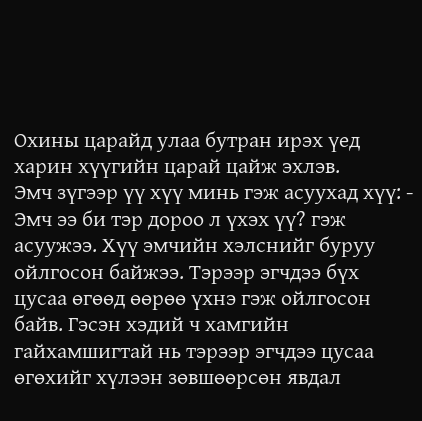Охины царайд улаа бутран ирэх үед харин хүүгийн царай цайж эхлэв.
Эмч зүгээр үү хүү минь гэж асуухад хүү: - Эмч ээ би тэр дороо л үхэх үү? гэж асуужээ. Хүү эмчийн хэлснийг буруу ойлгосон байжээ. Тэрээр эгчдээ бүх цусаа өгөөд өөрөө үхнэ гэж ойлгосон байв. Гэсэн хэдий ч хамгийн гайхамшигтай нь тэрээр эгчдээ цусаа өгөхийг хүлээн зөвшөөрсөн явдал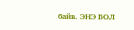байв. ЭНЭ БОЛ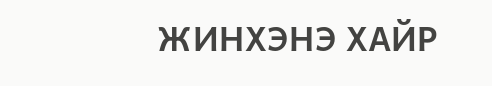ЖИНХЭНЭ ХАЙР